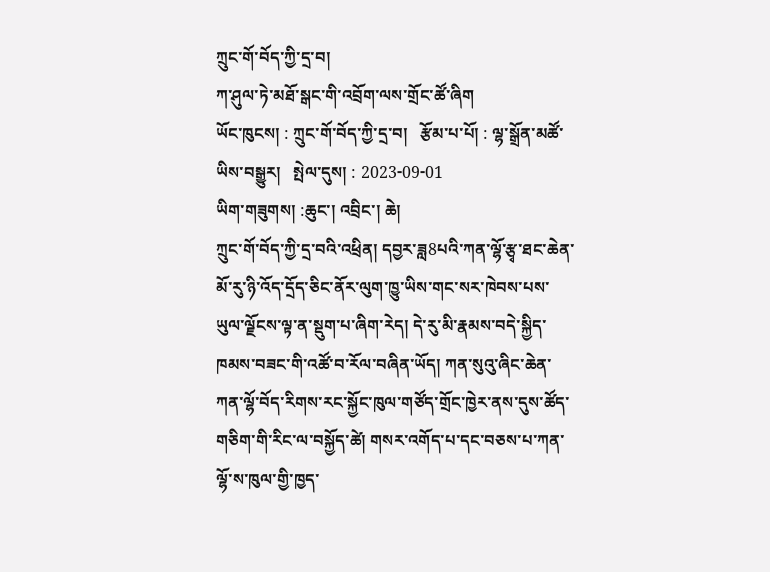ཀྲུང་གོ་བོད་ཀྱི་དྲ་བ།
ཀ་ཤུལ་ཏེ་མཐོ་སྒང་གི་འབྲོག་ལས་གྲོང་ཚོ་ཞིག
ཡོང་ཁུངས། : ཀྲུང་གོ་བོད་ཀྱི་དྲ་བ།   རྩོམ་པ་པོ། : ལྷ་སྒྲོན་མཚོ་ཡིས་བསྒྱུར།   སྤེལ་དུས། : 2023-09-01
ཡིག་གཟུགས། :ཆུང་། འབྲིང་། ཆེ།
ཀྲུང་གོ་བོད་ཀྱི་དྲ་བའི་འཕྲིན། དབྱར་ཟླ8པའི་ཀན་ལྷོ་རྩྭ་ཐང་ཆེན་མོ་རུ་ཉི་འོད་དྲོད་ཅིང་ནོར་ལུག་ཁྱུ་ཡིས་གང་སར་ཁེབས་པས་ཡུལ་ལྗོངས་ལྟ་ན་སྡུག་པ་ཞིག་རེད། དེ་རུ་མི་རྣམས་བདེ་སྐྱིད་ཁམས་བཟང་གི་འཚོ་བ་རོལ་བཞིན་ཡོད། ཀན་སུའུ་ཞིང་ཆེན་ཀན་ལྷོ་བོད་རིགས་རང་སྐྱོང་ཁུལ་གཙོད་གྲོང་ཁྱེར་ནས་དུས་ཚོད་གཅིག་གི་རིང་ལ་བསྐྱོད་ཚེ། གསར་འགོད་པ་དང་བཅས་པ་ཀན་ལྷོ་ས་ཁུལ་གྱི་ཁྱད་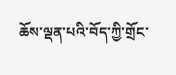ཆོས་ལྡན་པའི་བོད་ཀྱི་གྲོང་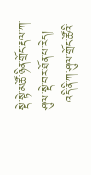སྡེ་སྟེ་མཚོ་ཉིན་གྲོང་རྡལ་ཀ་ཤུལ་སྡེ་བར་ཐོན་པ་རེད།
  འདི་ནི་ཀ་ཤུལ་གྲོང་ཚོའི་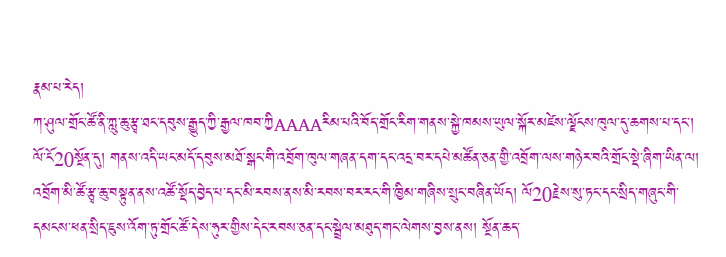རྣམ་པ་རེད།
ཀ་ཤུལ་གྲོང་ཚོ་ནི་ཀླུ་ཆུ་རྩྭ་ཐང་དབུས་རྒྱུད་ཀྱི་རྒྱལ་ཁབ་ཀྱིAAAAརིམ་པའི་བོད་གྲོང་རིག་གནས་སྐྱེ་ཁམས་ཡུལ་སྐོར་མཛེས་ལྗོངས་ཁུལ་དུ་ཆགས་པ་དང་། ལོ་ངོ20སྔོན་དུ། གནས་འདི་ཡང་མདོ་དབུས་མཐོ་སྒང་གི་འབྲོག་ཁུལ་གཞན་དག་དང་འདྲ་བར་དཔེ་མཚོན་ཅན་གྱི་འབྲོག་ལས་གཉེར་བའི་གྲོང་སྡེ་ཞིག་ཡིན་ལ། འབྲོག་མི་ཚོ་རྩྭ་ཆུ་བསྟུན་ནས་འཚོ་སྡོད་བྱེད་པ་དང་མི་རབས་ནས་མི་རབས་བར་རང་གི་ཁྱིམ་གཞིས་སྲུང་བཞིན་ཡོད། ལོ20རྗེས་སུ་ཏང་དང་སྲིད་གཞུང་གི་དམངས་ཕན་སྲིད་ཇུས་འོག་ཏུ་གྲོང་ཚོ་དེས་ཧུར་གྱིས་དེང་རབས་ཅན་དང་སྦྲེལ་མཐུད་གང་ལེགས་བྱས་ནས། སྔོན་ཆད་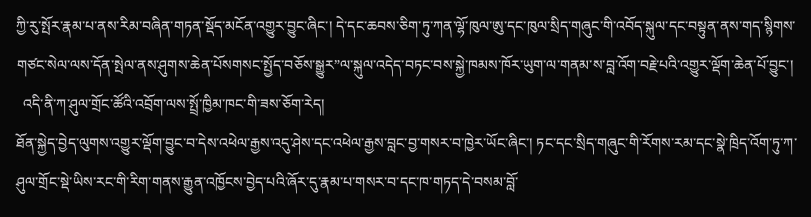ཀྱི་རུ་སྤོར་རྣམ་པ་ནས་རིམ་བཞིན་གཏན་སྡོད་མངོན་འགྱུར་བྱུང་ཞིང་། དེ་དང་ཆབས་ཅིག་ཏུ་ཀན་ལྷོ་ཁུལ་ཨུ་དང་ཁུལ་སྲིད་གཞུང་གི་འབོད་སྐུལ་དང་བསྟུན་ནས་གད་སྙིགས་གཙང་སེལ་ལས་དོན་སྤེལ་ནས་ཤུགས་ཆེན་པོསགསང་སྤྱོད་བཅོས་སྒྱུར”ལ་སྐུལ་འདེད་བཏང་བས་སྐྱེ་ཁམས་ཁོར་ཡུག་ལ་གནམ་ས་བླ་འོག་བརྗེ་པའི་འགྱུར་ལྡོག་ཆེན་པོ་བྱུང་།
  འདི་ནི་ཀ་ཤུལ་གྲོང་ཚོའི་འབྲོག་ལས་སྤྲོ་ཁྱིམ་ཁང་གི་ཟས་ཅོག་རེད།
ཐོན་སྐྱེད་བྱེད་ལུགས་འགྱུར་ལྡོག་བྱུང་བ་དེས་འཕེལ་རྒྱས་འདུ་ཤེས་དང་འཕེལ་རྒྱས་བླང་བྱ་གསར་བ་ཁྱེར་ཡོང་ཞིང་། ཏང་དང་སྲིད་གཞུང་གི་རོགས་རམ་དང་སྣེ་ཁྲིད་འོག་ཏུ་ཀ་ཤུལ་གྲོང་སྡེ་ཡིས་རང་གི་རིག་གནས་རྒྱུན་འཁྱོངས་བྱེད་པའི་ཞོར་དུ་རྣམ་པ་གསར་བ་དང་ཁ་གཏད་དེ་བསམ་བློ་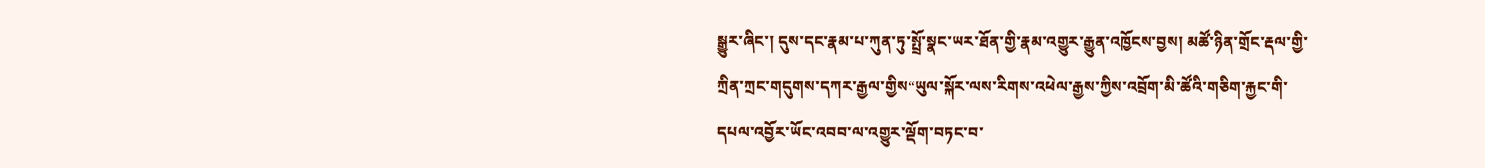སྒྱུར་ཞིང་། དུས་དང་རྣམ་པ་ཀུན་ཏུ་སྤྲོ་སྣང་ཡར་ཐོན་གྱི་རྣམ་འགྱུར་རྒྱུན་འཁྱོངས་བྱས། མཚོ་ཉིན་གྲོང་རྡལ་གྱི་ཀྲིན་ཀྲང་གདུགས་དཀར་རྒྱལ་གྱིས“ཡུལ་སྐོར་ལས་རིགས་འཕེལ་རྒྱས་ཀྱིས་འབྲོག་མི་ཚོའི་གཅིག་རྐྱང་གི་དཔལ་འབྱོར་ཡོང་འབབ་ལ་འགྱུར་ལྡོག་བཏང་བ་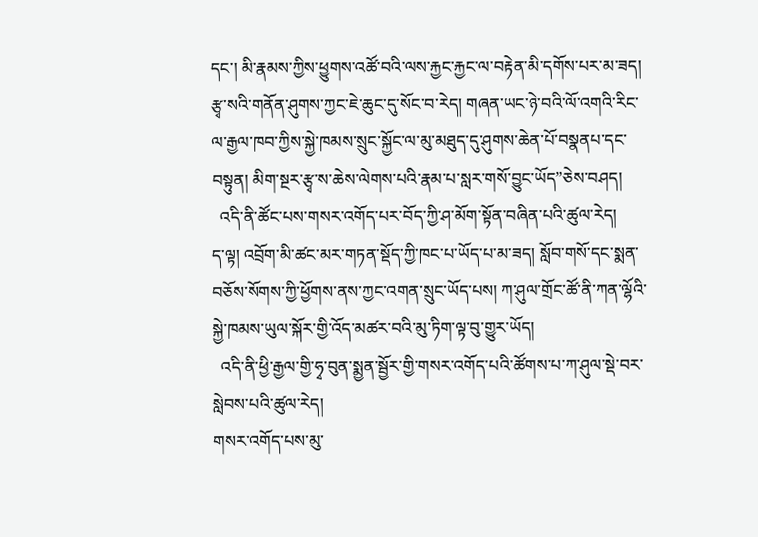དང་། མི་རྣམས་ཀྱིས་ཕྱུགས་འཚོ་བའི་ལས་རྐྱང་རྐྱང་ལ་བརྟེན་མི་དགོས་པར་མ་ཟད། རྩྭ་སའི་གནོན་ཤུགས་ཀྱང་ཇེ་ཆུང་དུ་སོང་བ་རེད། གཞན་ཡང་ཉེ་བའི་ལོ་འགའི་རིང་ལ་རྒྱལ་ཁབ་ཀྱིས་སྐྱེ་ཁམས་སྲུང་སྐྱོང་ལ་མུ་མཐུད་དུ་ཤུགས་ཆེན་པོ་བསྣནཔ་དང་བསྟུན། མིག་སྔར་རྩྭ་ས་ཆེས་ལེགས་པའི་རྣམ་པ་སླར་གསོ་བྱུང་ཡོད”ཅེས་བཤད།
  འདི་ནི་ཚོང་པས་གསར་འགོད་པར་བོད་ཀྱི་ཤ་མོག་སྟོན་བཞིན་པའི་ཚུལ་རེད།
ད་ལྟ། འབྲོག་མི་ཚང་མར་གཏན་སྡོད་ཀྱི་ཁང་པ་ཡོད་པ་མ་ཟད། སློབ་གསོ་དང་སྨན་བཅོས་སོགས་ཀྱི་ཕྱོགས་ནས་ཀྱང་འགན་སྲུང་ཡོད་པས། ཀ་ཤུལ་གྲོང་ཚོ་ནི་ཀན་ལྷོའི་སྐྱེ་ཁམས་ཡུལ་སྐོར་གྱི་འོད་མཚར་བའི་མུ་ཏིག་ལྟ་བུ་གྱུར་ཡོད།
  འདི་ནི་ཕྱི་རྒྱལ་གྱི་ཧྭ་བུན་སྨྱན་སྦྱོར་གྱི་གསར་འགོད་པའི་ཚོགས་པ་ཀ་ཤུལ་སྡེ་བར་སླེབས་པའི་ཚུལ་རེད།
གསར་འགོད་པས་མུ་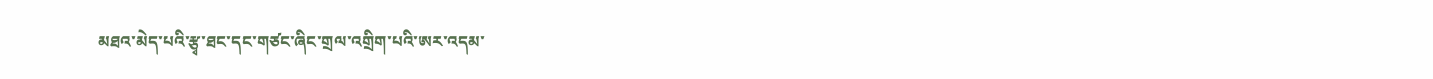མཐའ་མེད་པའི་རྩྭ་ཐང་དང་གཙང་ཞིང་གྲལ་འགྲིག་པའི་ཨར་འདམ་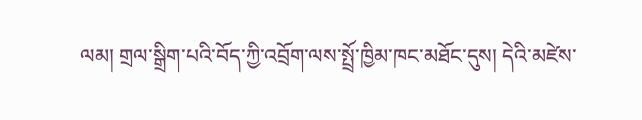ལམ། གྲལ་སྒྲིག་པའི་བོད་ཀྱི་འབྲོག་ལས་སྤྲོ་ཁྱིམ་ཁང་མཐོང་དུས། དེའི་མཛེས་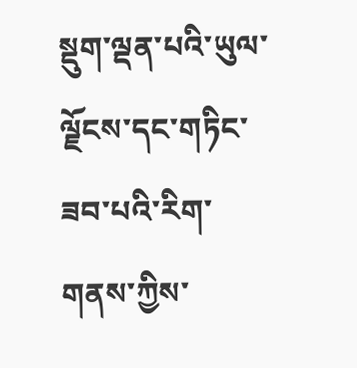སྡུག་ལྡན་པའི་ཡུལ་ལྗོངས་དང་གཏིང་ཟབ་པའི་རིག་གནས་ཀྱིས་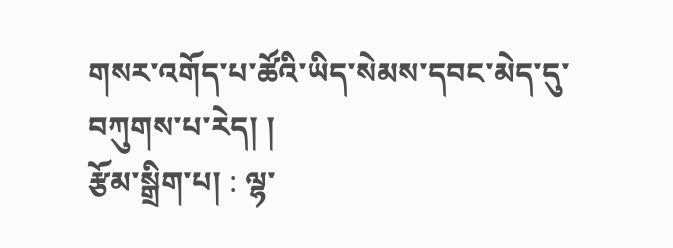གསར་འགོད་པ་ཚོའི་ཡིད་སེམས་དབང་མེད་དུ་བཀུགས་པ་རེད། །
རྩོམ་སྒྲིག་པ། : ལྷ་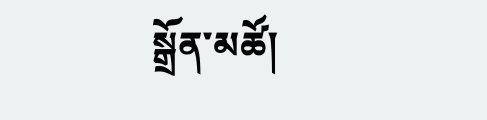སྒྲོན་མཚོ།